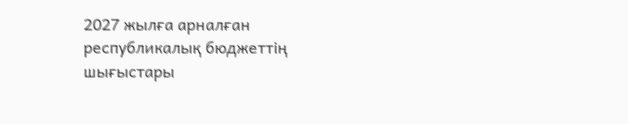2027 жылға арналған республикалық бюджеттің шығыстары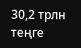30,2 трлн теңге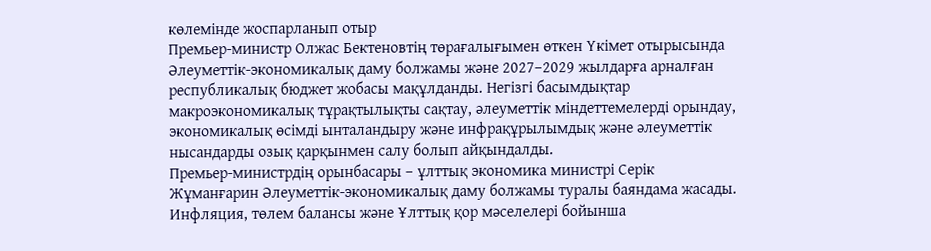көлемінде жоспарланып отыр
Премьер-министр Олжас Бектеновтің төрағалығымен өткен Үкімет отырысында Әлеуметтік-экономикалық даму болжамы және 2027–2029 жылдарға арналған республикалық бюджет жобасы мақұлданды. Негізгі басымдықтар макроэкономикалық тұрақтылықты сақтау, әлеуметтік міндеттемелерді орындау, экономикалық өсімді ынталандыру және инфрақұрылымдық және әлеуметтік нысандарды озық қарқынмен салу болып айқындалды.
Премьер-министрдің орынбасары – ұлттық экономика министрі Серік Жұманғарин Әлеуметтік-экономикалық даму болжамы туралы баяндама жасады. Инфляция, төлем балансы және Ұлттық қор мәселелері бойынша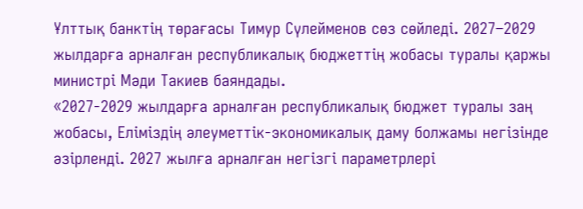Ұлттық банктің төрағасы Тимур Сүлейменов сөз сөйледі. 2027–2029 жылдарға арналған республикалық бюджеттің жобасы туралы қаржы министрі Мәди Такиев баяндады.
«2027-2029 жылдарға арналған республикалық бюджет туралы заң жобасы, Еліміздің әлеуметтік-экономикалық даму болжамы негізінде әзірленді. 2027 жылға арналған негізгі параметрлері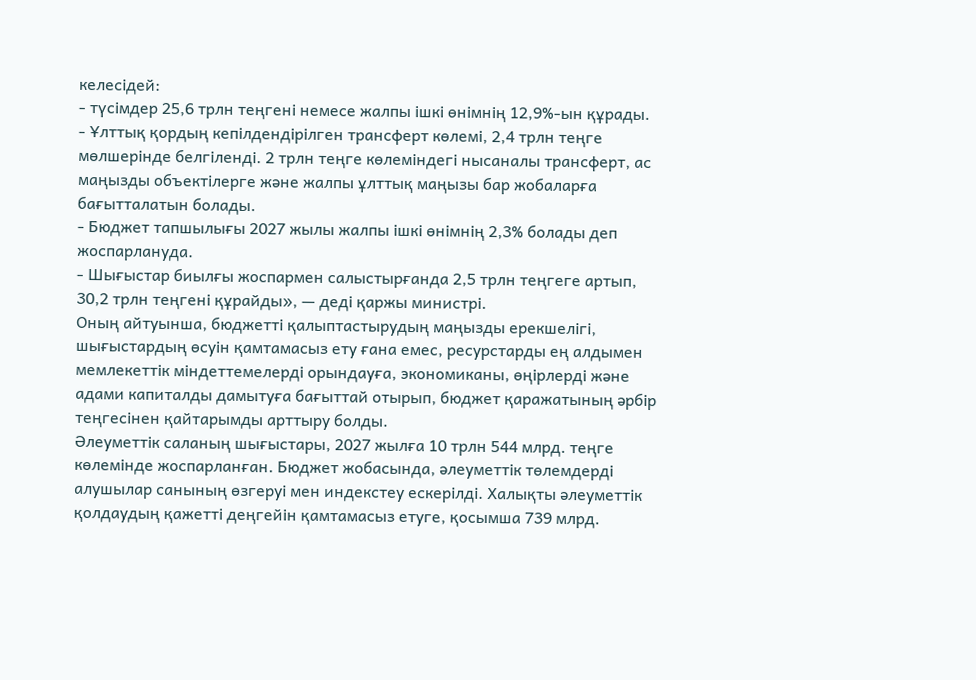келесідей:
- түсімдер 25,6 трлн теңгені немесе жалпы ішкі өнімнің 12,9%-ын құрады.
- Ұлттық қордың кепілдендірілген трансферт көлемі, 2,4 трлн теңге мөлшерінде белгіленді. 2 трлн теңге көлеміндегі нысаналы трансферт, ас маңызды объектілерге және жалпы ұлттық маңызы бар жобаларға бағытталатын болады.
- Бюджет тапшылығы 2027 жылы жалпы ішкі өнімнің 2,3% болады деп жоспарлануда.
- Шығыстар биылғы жоспармен салыстырғанда 2,5 трлн теңгеге артып, 30,2 трлн теңгені құрайды», — деді қаржы министрі.
Оның айтуынша, бюджетті қалыптастырудың маңызды ерекшелігі, шығыстардың өсуін қамтамасыз ету ғана емес, ресурстарды ең алдымен мемлекеттік міндеттемелерді орындауға, экономиканы, өңірлерді және адами капиталды дамытуға бағыттай отырып, бюджет қаражатының әрбір теңгесінен қайтарымды арттыру болды.
Әлеуметтік саланың шығыстары, 2027 жылға 10 трлн 544 млрд. теңге көлемінде жоспарланған. Бюджет жобасында, әлеуметтік төлемдерді алушылар санының өзгеруі мен индекстеу ескерілді. Халықты әлеуметтік қолдаудың қажетті деңгейін қамтамасыз етуге, қосымша 739 млрд.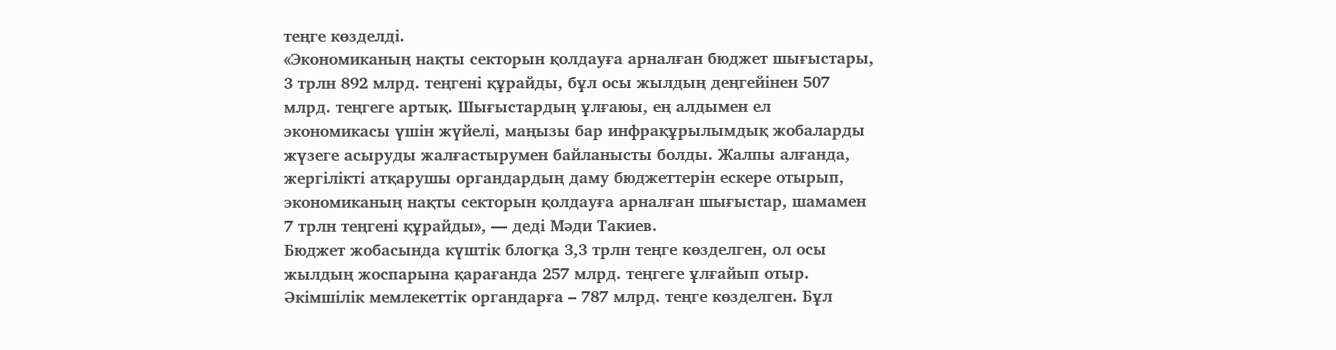теңге көзделді.
«Экономиканың нақты секторын қолдауға арналған бюджет шығыстары, 3 трлн 892 млрд. теңгені құрайды, бұл осы жылдың деңгейінен 507 млрд. теңгеге артық. Шығыстардың ұлғаюы, ең алдымен ел экономикасы үшін жүйелі, маңызы бар инфрақұрылымдық жобаларды жүзеге асыруды жалғастырумен байланысты болды. Жалпы алғанда, жергілікті атқарушы органдардың даму бюджеттерін ескере отырып, экономиканың нақты секторын қолдауға арналған шығыстар, шамамен 7 трлн теңгені құрайды», — деді Мәди Такиев.
Бюджет жобасында күштік блогқа 3,3 трлн теңге көзделген, ол осы жылдың жоспарына қарағанда 257 млрд. теңгеге ұлғайып отыр. Әкімшілік мемлекеттік органдарға – 787 млрд. теңге көзделген. Бұл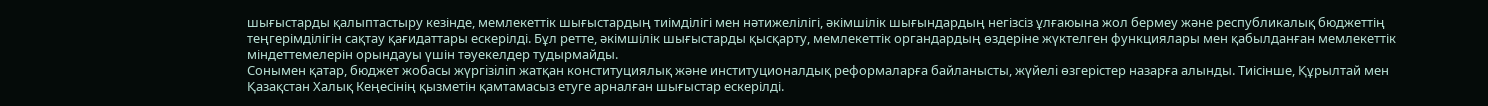шығыстарды қалыптастыру кезінде, мемлекеттік шығыстардың тиімділігі мен нәтижелілігі, әкімшілік шығындардың негізсіз ұлғаюына жол бермеу және республикалық бюджеттің теңгерімділігін сақтау қағидаттары ескерілді. Бұл ретте, әкімшілік шығыстарды қысқарту, мемлекеттік органдардың өздеріне жүктелген функциялары мен қабылданған мемлекеттік міндеттемелерін орындауы үшін тәуекелдер тудырмайды.
Сонымен қатар, бюджет жобасы жүргiзiлiп жатқан конституциялық және институционалдық реформаларға байланысты, жүйелi өзгерiстер назарға алынды. Тиісінше, Құрылтай мен Қазақстан Халық Кеңесінің қызметін қамтамасыз етуге арналған шығыстар ескерілді.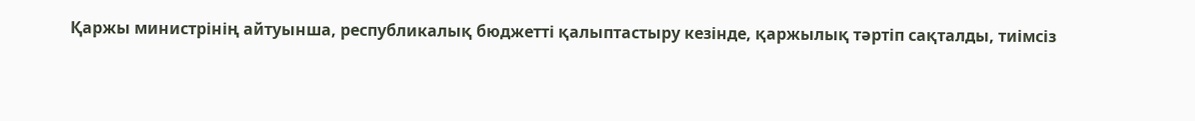Қаржы министрінің айтуынша, республикалық бюджетті қалыптастыру кезінде, қаржылық тәртiп сақталды, тиiмсiз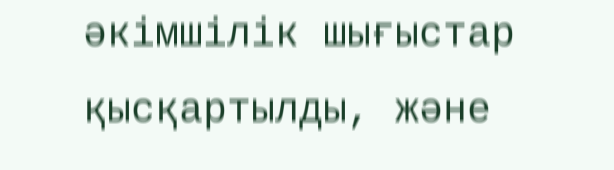әкiмшiлiк шығыстар қысқартылды, және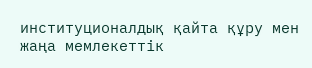институционалдық қайта құру мен жаңа мемлекеттiк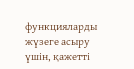функцияларды жүзеге асыру үшiн, қажеттi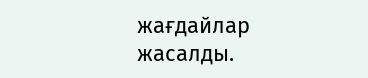жағдайлар жасалды.